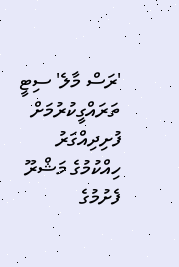'ރަސް މާލެ' ސިޓީ ތަރައްގީކުރުމަށް ފުށިދިއްގަރު ހިއްކުމުގެ މަޝްރޫ ފެށުމުގެ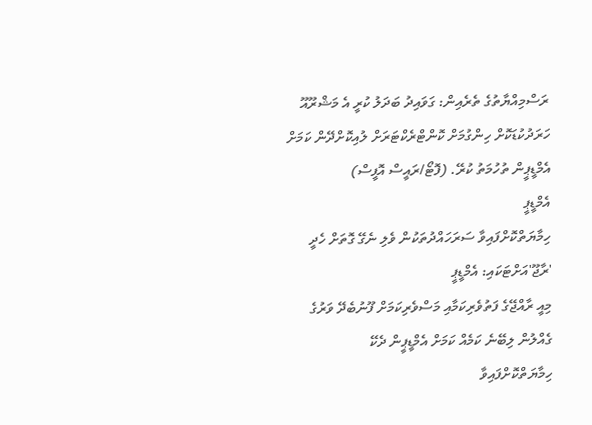ރަސްމިއްޔާތުގެ ތެރެއިން: ގަވައިދު ބަދަލު ކުރީ އެ މަޝްރޫއޫ ހަރަދުކުޑަކޮށް ހިންގުމަށް ކޮންޓްރެކްޓަރަށް ލުއިކޮށްދޭން ކަމަށް އެމްޑީޕީން ތުހުމަތު ކުރޭ. (ފޮޓޯ/ރައީސް އޮފީސް)
އެމްޑީޕީ
ހިމާޔަތްކޮށްފައިވާ ސަރަހައްދުތަކުން ވެލި ނެގޭ ގޮތަށް ހެދީ 'ރާޖޫ'އަށްޓަކައި: އެމްޑީޕީ
މިއީ ރާއްޖޭގެ ފަތުވެރިކަމާއި މަސްވެރިކަމަށް ފޫނުބެދޭ ވަރުގެ ގެއްލުން ލިބޭނެ ކަމެއް ކަމަށް އެމްޑީޕީން ދެކޭ
ހިމާޔަތްކޮށްފައިވާ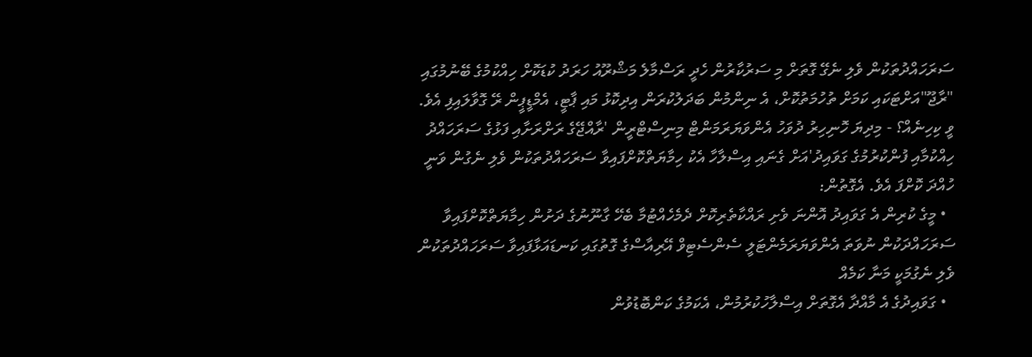ސަރަހައްދުތަކުން ވެލި ނެގޭ ގޮތަށް މި ސަރުކާރުން ހެދީ ރަސްމާލެ މަޝްރޫއު ހަރަދު ކުޑަކޮށް ހިއްކުމުގެ ބޭނުމުގައި "ރާޖޫ"އަށްޓަކައި ކަމަށް ތުހުމަތުކޮށް، އެ ނިންމުން ބަދަލުކުރަން އިދިކޮޅު މައި ޕާޓީ، އެމްޑީޕީން ރޭ ގޮވާލައިފި އެވެ.
ވީ ކިހިނެއް؟ - މިދިޔަ ހޮނިހިރު ދުވަހު އެންވަޔަރަމަންޓް މިނިސްޓްރީން 'ރާއްޖޭގެ ރަށްރަށާއި ފަޅުގެ ސަރަހައްދު ހިއްކުމާއި ފުންކުރުމުގެ ގަވައިދު'އަށް ގެނައި އިސްލާހާ އެކު ހިމާޔަތްކޮށްފައިވާ ސަރަހައްދުތަކުން ވެލި ނެގުން ވަނީ ހުއްދަ ކޮށްފަ އެވެ. އެގޮތުން:
  • މީގެ ކުރިން އެ ގަވައިދު އޮންނަ ވެށި ރައްކާތެރިކޮށް ދެމެހެއްޓުމާ ބެހޭ ގާނޫނުގެ ދަށުން ހިމާޔަތްކޮށްފައިވާ ސަރަހައްދަކުން ނުވަތަ އެންވަޔަރަމެންޓަލީ ސެންސެޓިވް އޭރިއާސްގެ ގޮތުގައި ކަނޑައަޅާފައިވާ ސަރަހައްދުތަކުން ވެލި ނެގުމަކީ މަނާ ކަމެއް
  • ގަވައިދުގެ އެ މާއްދާ އެގޮތަށް އިސްލާހުކުރުމުން، އެކަމުގެ ކަންބޮޑުވުން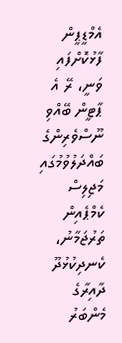އެމްޑީޕީން ފާޅުކޮށްފައި ވަނީ، ރޭ އެ ޕާޓީން ބޭއްވި ނޫސްވެރިންގެ ބައްދަލުވުމުގައި މަޖިލިސް ކެމްޕެއިން ތަރުޖަމާނު، ކެނދިކުޅުދޫ ދާއިރާގެ މެންބަރު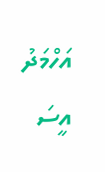އަހްމަދު އީސަ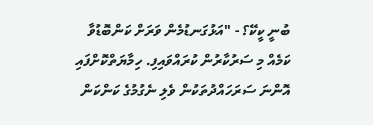ބުނީ ކީކޭ؟ - "އަޅުގަނޑުމެން ވަރަށް ކަންބޮޑުވާ ކަމެއް މި ސަރުކާރުން ކުރައްވައިފި. ހިމާޔަތްކޮށްފައި އޮންނަ ސަރަހައްދުތަކުން ވެލި ނެގުމުގެ ކަންކަން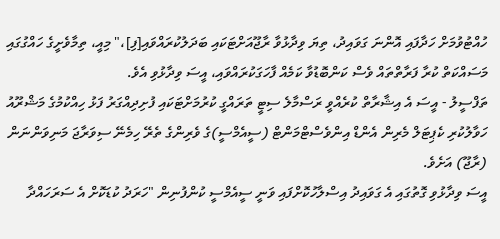ހުއްޓުވުމަށް ހަދާފައި އޮންނަ ގަވައިދު، ތިޔަ ވިދާޅުވާ ރާޖޫއަށްޓަކައި ބަދަލުކުރައްވައި[ފި]،" މިއީ، ތިމާވެށީގެ ހައްގުގައި މަސައްކަތް ކުރާ ފަރާތްތައް ވެސް ކަންބޮޑުވާ ކަމެއް ފާހަގަކުރައްވައި، އީސަ ވިދާޅުވި އެވެ.
ތަފްސީލު - އީސަ އެ އިޝާރާތް ކުރެއްވީ ރަސްމާލެ ސިޓީ ތަރައްގީ ކުރުމަށްޓަކައި ފުށިދިއްގަރު ފަޅު ހިއްކުމުގެ މަޝްރޫއު ހަވާލުކުރި ކެޕިޓަލް މެރިން އެންޑް އިންވެސްޓްމަންޓް (ސީއެމްސީ)ގެ ވެރިންގެ ތެރޭ ހިމެނޭ ސިވަރާޖަ މަނިވަންނަން (ރާޖޫ) އަށެވެ.
އީސަ ވިދާޅުވި ގޮތުގައި އެ ގަވައިދު އިސްލާހުކޮށްފައި ވަނީ ސީއެމްސީ ކުންފުނިން "ހަރަދު ކުޑަކޮށް އެ ސަރަހައްދާ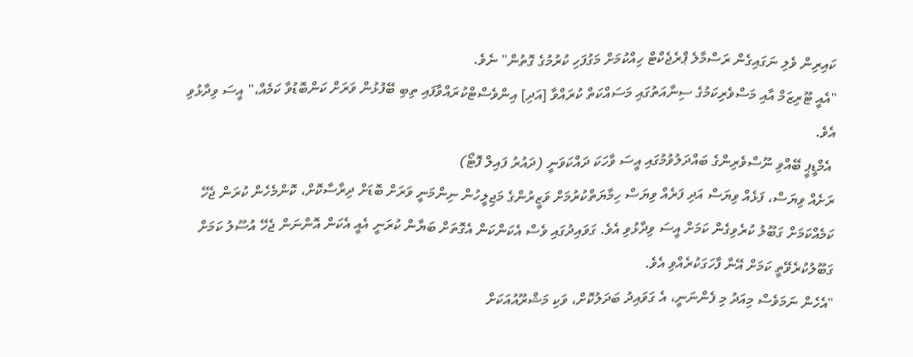ކައިރިން ވެލި ނަގައިގެން ރަސްމާލެ ޕްރެޖެކްޓް ހިއްކުމަށް މަގުފަހި ކުރުމުގެ ގޮތުން" ނެވެ.
"އެއީ ޓޫރިޒަމް އާއި މަސްވެރިކަމުގެ ސިނާއަތުގައި މަސައްކަތް ކުރައްވާ [އަދި] އިންވެސްޓްކުރައްވާފައި ތިބި ބޭފުޅުން ވަރަށް ކަންބޮޑުވާ ކަމެއް،" އީސަ ވިދާޅުވި އެވެ.
 އެމްޑީޕީ ބޭއްވި ނޫސްވެރިންގެ ބައްދަލުވުމުގައި އީސަ ވާހަކަ ދައްކަވަނީ (ދައުރު ފައިލް ފޮޓޯ)
ރަށެއް ވިޔަސް، ފަޅެއް ވިޔަސް އަދި ފަރެއް ވިޔަސް ހިމާޔަތްކުރުމަށް ވަޒީރުންގެ މަޖިލީހުން ނިންމަނީ ވަރަށް ބޮޑަށް ދިރާސާކޮށް، ކޮންމެހެން ކުރަން ޖެހޭ ކަމެއްކަމަށް ގަބޫލު ކުރެވިގެން ކަމަށް އީސަ ވިދާޅުވި އެވެ. ގަވައިދުގައި ވެސް އެކަންކަން އެގޮތަށް ބަޔާން ކުރަނީ އެއީ އެކަން އޮންނަން ޖެހޭ އުސޫލު ކަމަށް ގަބޫލުކުރެވޭތީ ކަމަށް އޭނާ ފާހަގަކުރެއްވި އެވެ.
"އެހެން ނަމަވެސް މިއަދު މި ފެންނަނީ، އެ ގަވައިދު ބަދަލުކޮށް، ވަކި މަޝްރޫއުއަކަށް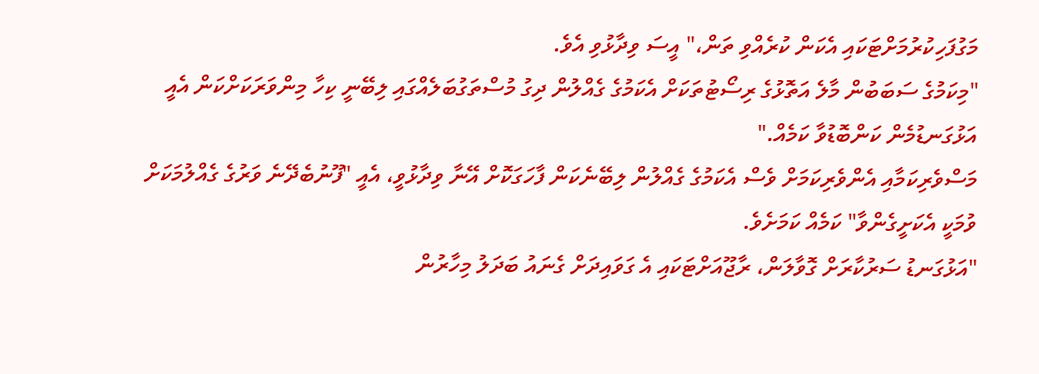މަގުފަހިކުރުމަށްޓަކައި އެކަން ކުރެއްވި ތަން،" އީސަ ވިދާޅުވި އެވެ.
"މިކަމުގެ ސަބަބުން މާލެ އަތޮޅުގެ ރިސޯޓުތަކަށް އެކަމުގެ ގެއްލުން ދިގު މުސްތަގުބަލެއްގައި ލިބޭނީ ކިހާ މިންވަރަކަށްކަން އެއީ އަޅުގަނޑުމެން ކަންބޮޑުވާ ކަމެއް."
މަސްވެރިކަމާއި އެންވެރިކަމަށް ވެސް އެކަމުގެ ގެއްލުން ލިބޭނެކަން ފާހަގަކޮށް އޭނާ ވިދާޅުވީ، އެއީ "ފޫނުބެދޭނެ ވަރުގެ ގެއްލުމަކަށް ވުމަކީ އެކަށީގެންވާ" ކަމެއް ކަމަށެވެ.
"އަޅުގަނޑު ސަރުކާރަށް ގޮވާލަން، ރާޖޫއަށްޓަކައި އެ ގަވައިދަށް ގެނައު ބަދަލު މިހާރުން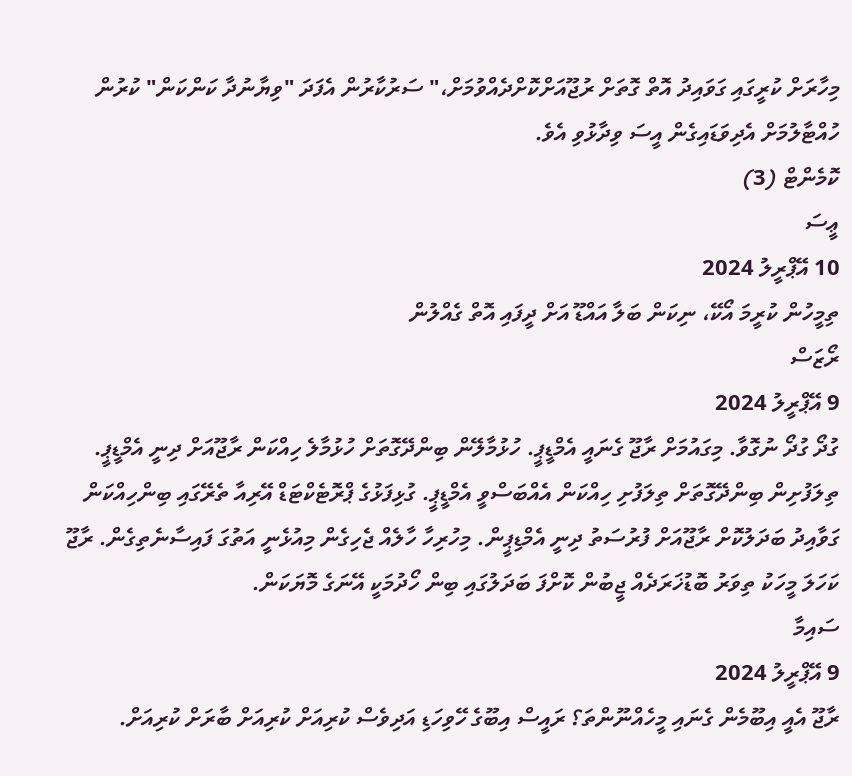މިހާރަށް ކުރީގައި ގަވައިދު އޮތް ގޮތަށް ރުޖޫއަށްކޮށްދެއްވުމަށް،" ސަރުކާރުން އެފަދަ "ވިޔާނުދާ ކަންކަން" ކުރުން ހުއްޓާލުމަށް އެދިވަޑައިގެން އީސަ ވިދާޅުވި އެވެ.
ކޮމެންޓް (3)
ޢީސަ
10 އޭޕްރީލު 2024
ތިމީހުން ކުރީމަ އޯކޭ، ނިކަން ބަލާ އައްޑޫ އަށް ދީފައި އޮތް ގެއްލުން
ރޯޒަސް
9 އޭޕްރީލު 2024
ގުދޯ ގުދޯ ނުގޮވާ. މިގައުމަށް ރާޖޫ ގެނައީ އެމްޑީޕީ. ހުޅުމާލޭން ބިންދޭގޮތަށް ހުޅުމާލެ ހިއްކަން ރާޖޫއަށް ދިނީ އެމްޑީޕީ. ތިލަފުށިން ބިންދޭގޮތަށް ތިލަފުށި ހިއްކަން އެއްބަސްވީ އެމްޑީޕީ. ގުޅިފަޅުގެ ޕްރޮޓެކްޓަޑް އޭރިއާ ތެރޭގައި ބިންހިއްކަން ގަވާއިދު ބަދަލުކޮށް ރާޖޫއަށް ފުރުސަތު ދިނީ އެމްޑިޕީން. މިހުރިހާ ހާލެއް ޖެހިގެން މިއުޅެނީ އަތުގަ ފައިސާނެތިގެން. ރާޖޫ ކަހަލަ މީހަކު ތިވަރު ބޮޑުޚަރަދެއް ޖީބުން ކޮށްފަ ބަދަލުގައި ބިން ހޯދުމަކީ އޭނަގެ މޮޔަކަން.
ސައިމާ
9 އޭޕްރީލު 2024
ރާޖޫ އެއީ އިބޫމެން ގެނައި މީހެއްނޫންތަ؟ ރައީސް އިބޫގެ ހޭވިހަޑި އަދިވެސް ކުރިއަށް ކުރިއަށް ބާރަށް ކުރިއަށް.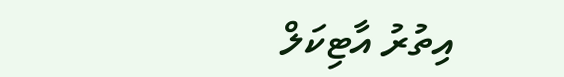އިތުރު އާޓިކަލް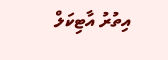އިތުރު އާޓިކަލް